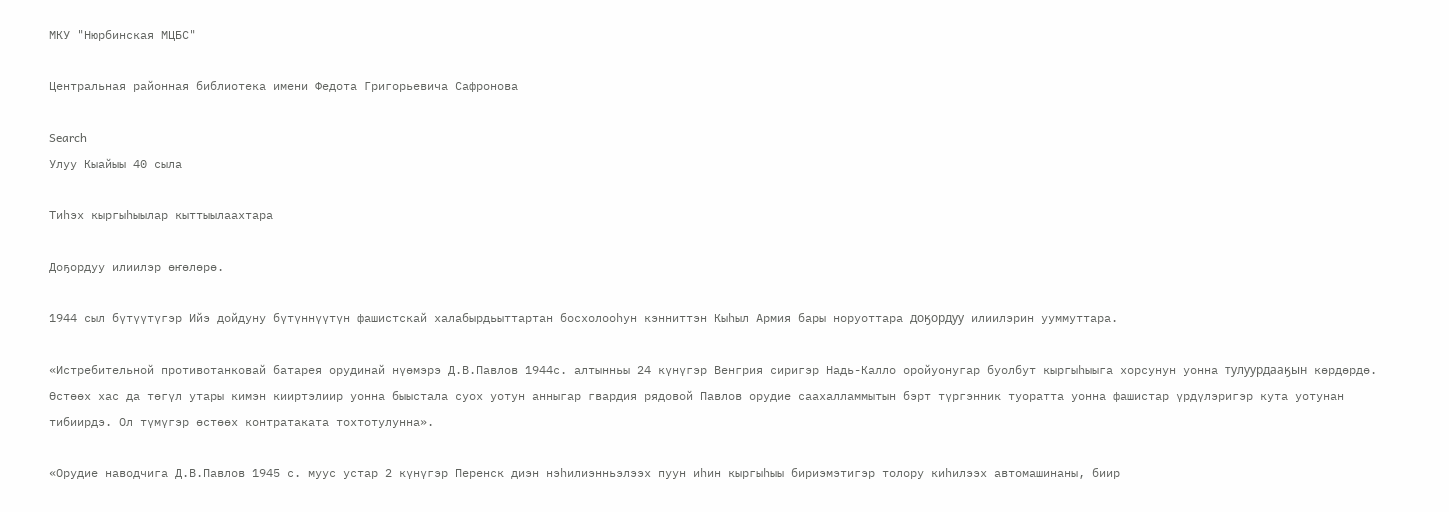МКУ "Нюрбинская МЦБС"

Центральная районная библиотека имени Федота Григорьевича Сафронова

Search
Улуу Кыайыы 40 сыла

Тиһэх кыргыһыылар кыттыылаахтара

Доҕордуу илиилэр ѳҥѳлѳрѳ.

1944 сыл бүтүүтүгэр Ийэ дойдуну бүтүннүүтүн фашистскай халабырдьыттартан босхолооһун кэнниттэн Кыһыл Армия бары норуоттара доӄордуу илиилэрин ууммуттара.

«Истребительной противотанковай батарея орудинай нүѳмэрэ Д.В.Павлов 1944с. алтынньы 24 күнүгэр Венгрия сиригэр Надь-Калло оройуонугар буолбут кыргыһыыга хорсунун уонна тулуурдааӄын кѳрдѳрдѳ. Ѳстѳѳх хас да тѳгүл утары кимэн кииртэлиир уонна быыстала суох уотун анныгар гвардия рядовой Павлов орудие саахалламмытын бэрт түргэнник туоратта уонна фашистар үрдүлэригэр кута уотунан тибиирдэ. Ол түмүгэр ѳстѳѳх контратаката тохтотулунна».

«Орудие наводчига Д.В.Павлов 1945 с. муус устар 2 күнүгэр Перенск диэн нэһилиэнньэлээх пуун иһин кыргыһыы бириэмэтигэр толору киһилээх автомашинаны, биир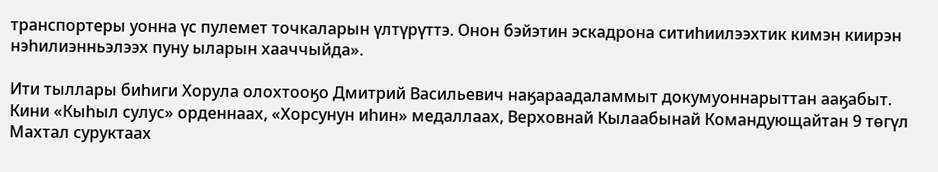транспортеры уонна үс пулемет точкаларын үлтүрүттэ. Онон бэйэтин эскадрона ситиһиилээхтик кимэн киирэн нэһилиэнньэлээх пуну ыларын хааччыйда».

Ити тыллары биһиги Хорула олохтооӄо Дмитрий Васильевич наӄараадаламмыт докумуоннарыттан ааӄабыт. Кини «Кыһыл сулус» орденнаах, «Хорсунун иһин» медаллаах, Верховнай Кылаабынай Командующайтан 9 тѳгүл Махтал суруктаах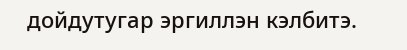дойдутугар эргиллэн кэлбитэ.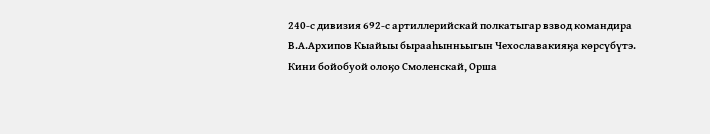240-с дивизия 692-с артиллерийскай полкатыгар взвод командира В.А.Архипов Кыайыы бырааһынньыгын Чехославакияӄа кѳрсүбүтэ. Кини бойобуой олоӄо Смоленскай, Орша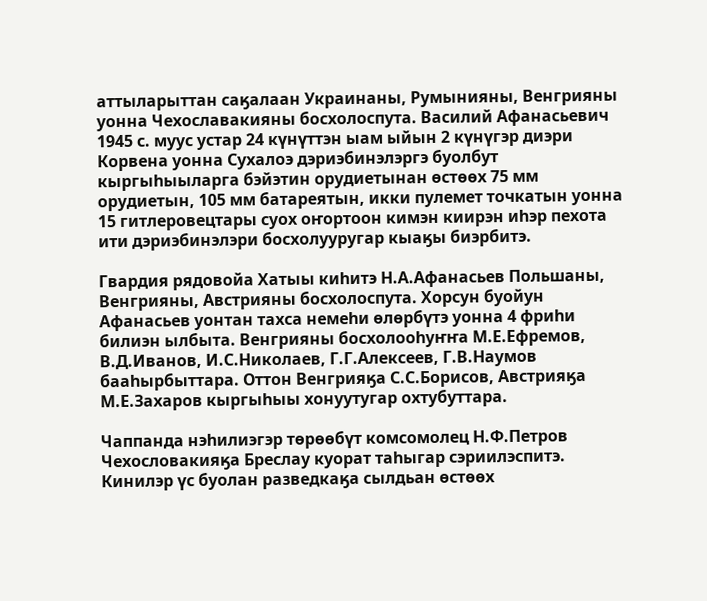аттыларыттан саӄалаан Украинаны, Румынияны, Венгрияны уонна Чехославакияны босхолоспута. Василий Афанасьевич 1945 с. муус устар 24 күнүттэн ыам ыйын 2 күнүгэр диэри Корвена уонна Сухалоэ дэриэбинэлэргэ буолбут кыргыһыыларга бэйэтин орудиетынан ѳстѳѳх 75 мм орудиетын, 105 мм батареятын, икки пулемет точкатын уонна 15 гитлеровецтары суох оҥортоон кимэн киирэн иһэр пехота ити дэриэбинэлэри босхолууругар кыаӄы биэрбитэ.

Гвардия рядовойа Хатыы киһитэ Н.А.Афанасьев Польшаны, Венгрияны, Австрияны босхолоспута. Хорсун буойун Афанасьев уонтан тахса немеһи ѳлѳрбүтэ уонна 4 фриһи билиэн ылбыта. Венгрияны босхолооһуҥҥа М.Е.Ефремов, В.Д.Иванов, И.С.Николаев, Г.Г.Алексеев, Г.В.Наумов бааһырбыттара. Оттон Венгрияӄа С.С.Борисов, Австрияӄа М.Е.Захаров кыргыһыы хонуутугар охтубуттара.

Чаппанда нэһилиэгэр тѳрѳѳбүт комсомолец Н.Ф.Петров Чехословакияӄа Бреслау куорат таһыгар сэриилэспитэ. Кинилэр үс буолан разведкаӄа сылдьан ѳстѳѳх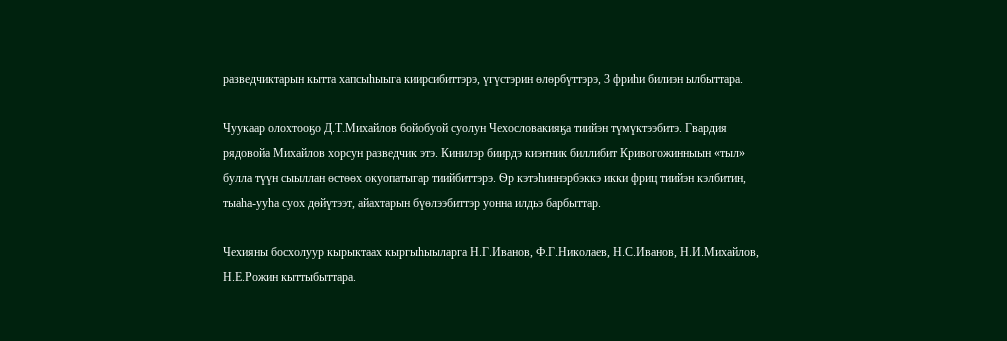разведчиктарын кытта хапсыһыыга киирсибиттэрэ, үгүстэрин ѳлѳрбүттэрэ, 3 фриһи билиэн ылбыттара.

Чуукаар олохтооӄо Д.Т.Михайлов бойобуой суолун Чехословакияӄа тиийэн түмүктээбитэ. Гвардия рядовойа Михайлов хорсун разведчик этэ. Кинилэр биирдэ киэҥник биллибит Кривогожинныын «тыл» булла түүн сыыллан ѳстѳѳх окуопатыгар тиийбиттэрэ. Ѳр кэтэһиннэрбэккэ икки фриц тиийэн кэлбитин, тыаһа-ууһа суох дѳйүтээт, айахтарын бүѳлээбиттэр уонна илдьэ барбыттар.

Чехияны босхолуур кырыктаах кыргыһыыларга Н.Г.Иванов, Ф.Г.Николаев, Н.С.Иванов, Н.И.Михайлов, Н.Е.Рожин кыттыбыттара.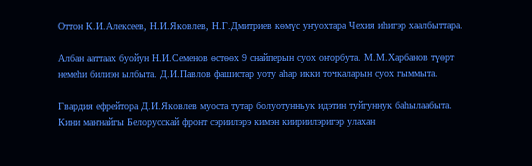Оттон К.И.Алексеев, Н.И.Яковлев, Н.Г.Дмитриев кѳмүс уҥуохтара Чехия иһигэр хаалбыттара.

Албан ааттаах буойун Н.И.Семенов ѳстѳѳх 9 снайперын суох оҥорбута. М.М.Харбанов түѳрт немеһи билиэн ылбыта. Д.И.Павлов фашистар уоту аһар икки точкаларын суох гыммыта.

Гвардия ефрейтора Д.И.Яковлев муоста тутар болуотунньук идэтин туйгуннук баһылаабыта. Кини маҥнайгы Белорусскай фронт сэриилэрэ кимэн киириилэригэр улахан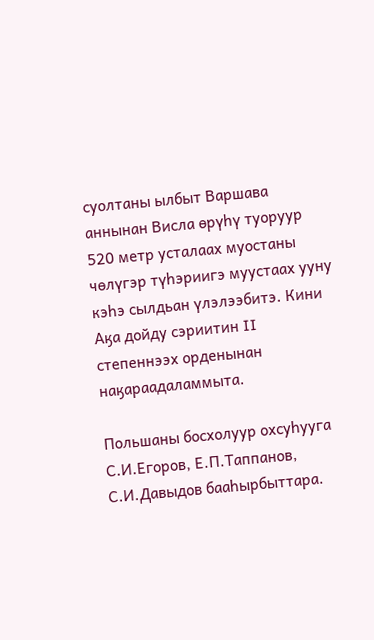суолтаны ылбыт Варшава аннынан Висла ѳрүһү туоруур 520 метр усталаах муостаны чѳлүгэр түһэриигэ муустаах ууну кэһэ сылдьан үлэлээбитэ. Кини Аӄа дойду сэриитин II степеннээх орденынан наӄараадаламмыта.

Польшаны босхолуур охсуһууга С.И.Егоров, Е.П.Таппанов, С.И.Давыдов бааһырбыттара.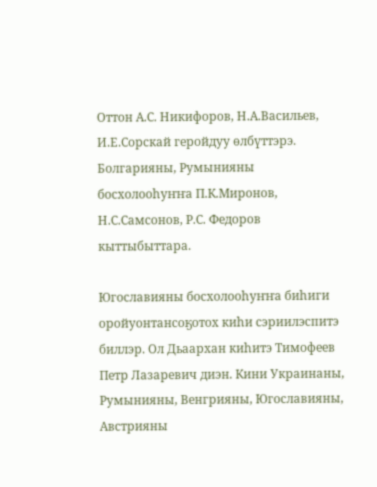Оттон А.С. Никифоров, Н.А.Васильев, И.Е.Сорскай геройдуу ѳлбүттэрэ. Болгарияны, Румынияны босхолооһуҥҥа П.К.Миронов, Н.С.Самсонов, Р.С. Федоров кыттыбыттара.

Югославияны босхолооһуҥҥа биһиги оройуонтансоӄотох киһи сэриилэспитэ биллэр. Ол Дьаархан киһитэ Тимофеев Петр Лазаревич диэн. Кини Украинаны, Румынияны, Венгрияны, Югославияны, Австрияны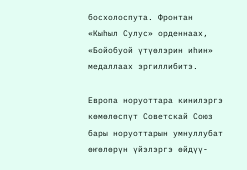босхолоспута. Фронтан «Кыһыл Сулус» орденнаах, «Бойобуой үтүѳлэрин иһин» медаллаах эргиллибитэ.

Европа норуоттара кинилэргэ кѳмѳлѳспүт Советскай Союз бары норуоттарын умнуллубат ѳҥѳлѳрүн үйэлэргэ ѳйдүү-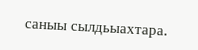саныы сылдьыахтара.